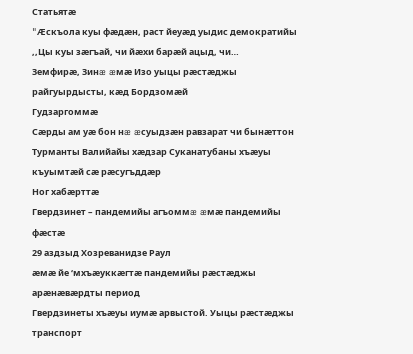Статьятæ
"Æскъола куы фæдæн, раст йеуæд уыдис демократийы
,,Цы куы зæгъай, чи йæхи барæй ацыд, чи…
Земфирæ, Зинæ æмæ Изо уыцы рæстæджы райгуырдысты, кæд Бордзомæй
Гудзаргоммæ
Сæрды ам уæ бон нæ æсуыдзæн равзарат чи бынæттон
Турманты Валийайы хæдзар Суканатубаны хъæуы къуымтæй сæ рæсугъддæр
Ног хабæрттæ
Гвердзинет – пандемийы агъоммæ æмæ пандемийы фæстæ
29 аздзыд Хозреванидзе Раул
æмæ йе ‘мхъæуккæгтæ пандемийы рæстæджы арæнæвæрдты период
Гвердзинеты хъæуы иумæ арвыстой. Уыцы рæстæджы транспорт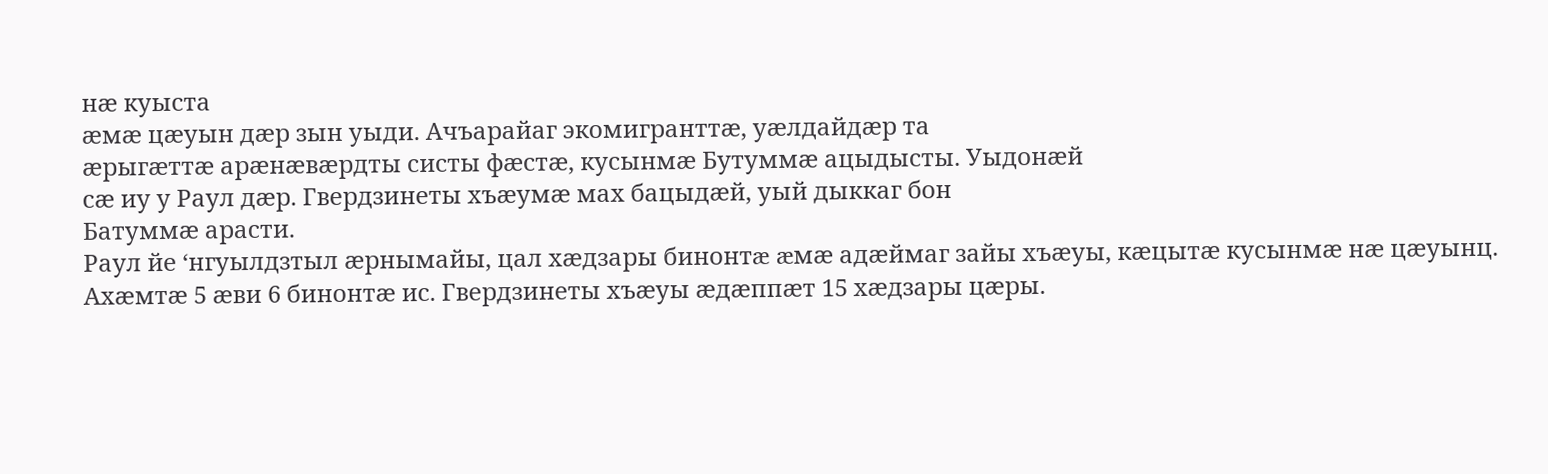нæ куыста
æмæ цæуын дæр зын уыди. Ачъарайаг экомигранттæ, уæлдайдæр та
æрыгæттæ арæнæвæрдты систы фæстæ, кусынмæ Бутуммæ ацыдысты. Уыдонæй
сæ иу у Раул дæр. Гвердзинеты хъæумæ мах бацыдæй, уый дыккаг бон
Батуммæ арасти.
Раул йе ‘нгуылдзтыл æрнымайы, цал хæдзары бинонтæ æмæ адæймаг зайы хъæуы, кæцытæ кусынмæ нæ цæуынц. Ахæмтæ 5 æви 6 бинонтæ ис. Гвердзинеты хъæуы æдæппæт 15 хæдзары цæры.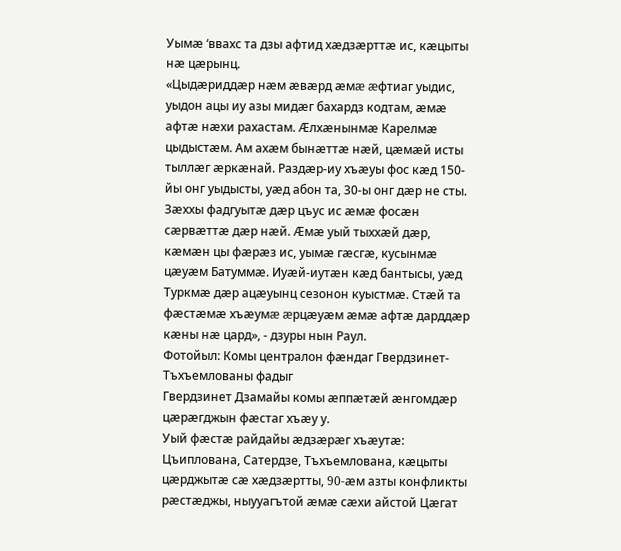Уымæ ‘ввахс та дзы афтид хæдзæрттæ ис, кæцыты нæ цæрынц.
«Цыдæриддæр нæм æвæрд æмæ æфтиаг уыдис, уыдон ацы иу азы мидæг бахардз кодтам, æмæ афтæ нæхи рахастам. Æлхæнынмæ Карелмæ цыдыстæм. Ам ахæм бынæттæ нæй, цæмæй исты тыллæг æркæнай. Раздæр-иу хъæуы фос кæд 150-йы онг уыдысты, уæд абон та, 30-ы онг дæр не сты. Зæххы фадгуытæ дæр цъус ис æмæ фосæн сæрвæттæ дæр нæй. Æмæ уый тыххæй дæр, кæмæн цы фæрæз ис, уымæ гæсгæ, кусынмæ цæуæм Батуммæ. Иуæй-иутæн кæд бантысы, уæд Туркмæ дæр ацæуынц сезонон куыстмæ. Стæй та фæстæмæ хъæумæ æрцæуæм æмæ афтæ дарддæр кæны нæ цард», - дзуры нын Раул.
Фотойыл: Комы централон фæндаг Гвердзинет-Тъхъемлованы фадыг
Гвердзинет Дзамайы комы æппæтæй æнгомдæр цæрæгджын фæстаг хъæу у.
Уый фæстæ райдайы æдзæрæг хъæутæ: Цъиплована, Сатердзе, Тъхъемлована, кæцыты цæрджытæ сæ хæдзæртты, 90-æм азты конфликты рæстæджы, ныууагътой æмæ сæхи айстой Цæгат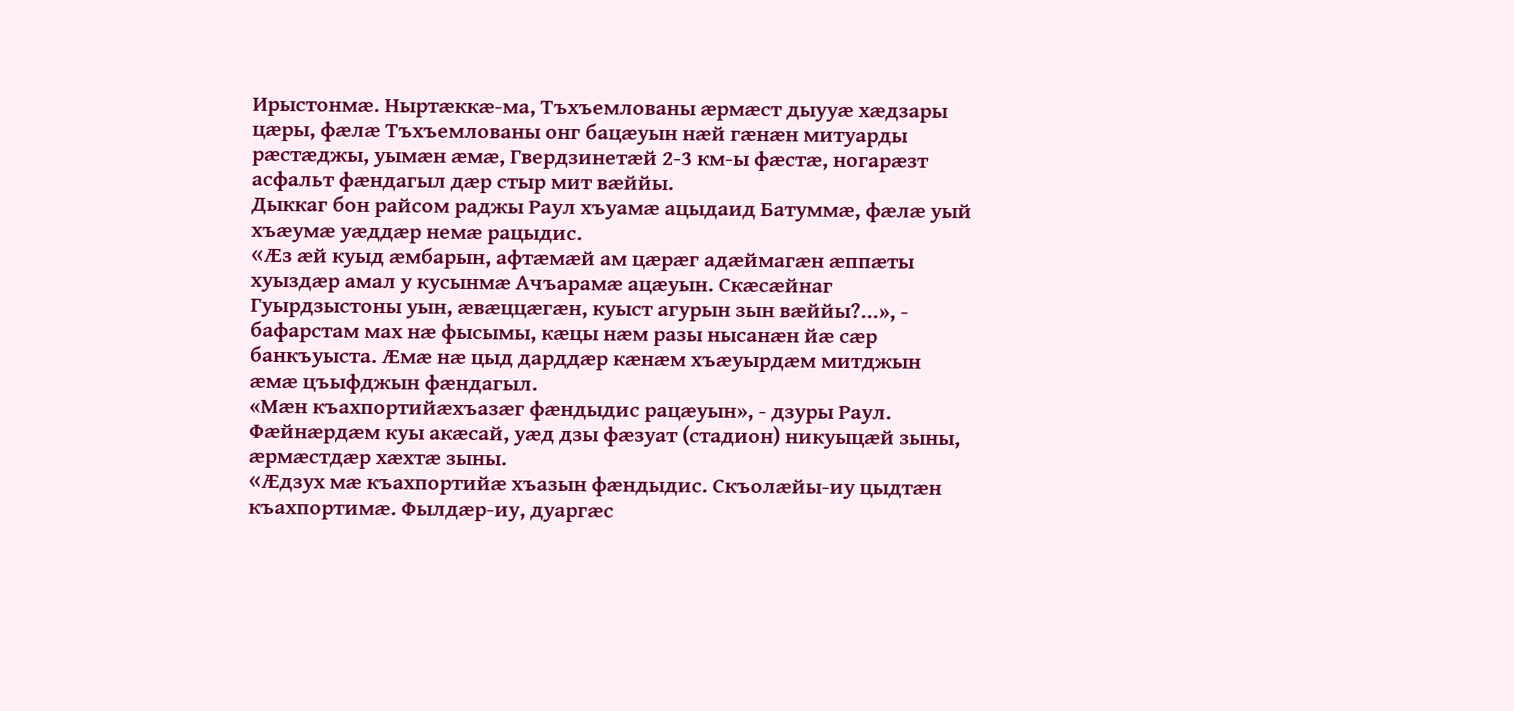Ирыстонмæ. Ныртæккæ-ма, Тъхъемлованы æрмæст дыууæ хæдзары цæры, фæлæ Тъхъемлованы онг бацæуын нæй гæнæн митуарды рæстæджы, уымæн æмæ, Гвердзинетæй 2-3 км-ы фæстæ, ногарæзт асфальт фæндагыл дæр стыр мит вæййы.
Дыккаг бон райсом раджы Раул хъуамæ ацыдаид Батуммæ, фæлæ уый хъæумæ уæддæр немæ рацыдис.
«Æз æй куыд æмбарын, афтæмæй ам цæрæг адæймагæн æппæты хуыздæр амал у кусынмæ Ачъарамæ ацæуын. Скæсæйнаг Гуырдзыстоны уын, æвæццæгæн, куыст агурын зын вæййы?...», - бафарстам мах нæ фысымы, кæцы нæм разы нысанæн йæ сæр банкъуыста. Æмæ нæ цыд дарддæр кæнæм хъæуырдæм митджын æмæ цъыфджын фæндагыл.
«Мæн къахпортийæхъазæг фæндыдис рацæуын», - дзуры Раул. Фæйнæрдæм куы акæсай, уæд дзы фæзуат (стадион) никуыцæй зыны, æрмæстдæр хæхтæ зыны.
«Æдзух мæ къахпортийæ хъазын фæндыдис. Скъолæйы-иу цыдтæн къахпортимæ. Фылдæр-иу, дуаргæс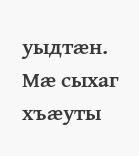уыдтæн. Мæ сыхаг хъæуты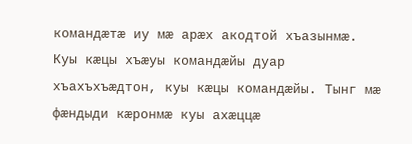командæтæ иу мæ арæх акодтой хъазынмæ. Куы кæцы хъæуы командæйы дуар хъахъхъæдтон, куы кæцы командæйы. Тынг мæ фæндыди кæронмæ куы ахæццæ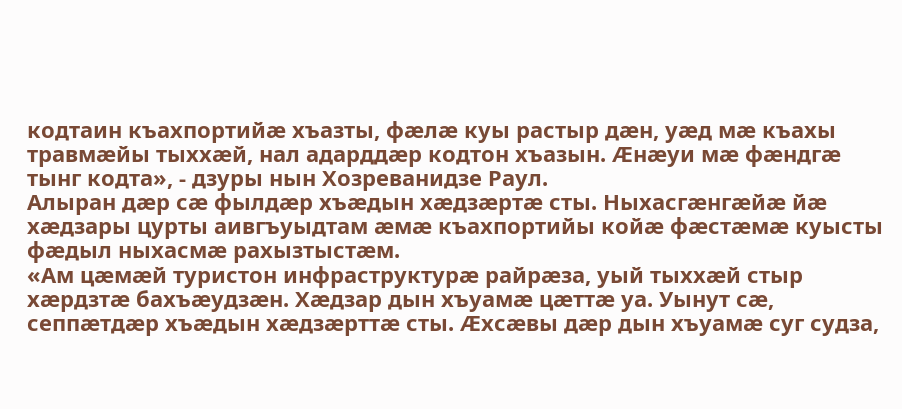кодтаин къахпортийæ хъазты, фæлæ куы растыр дæн, уæд мæ къахы травмæйы тыххæй, нал адарддæр кодтон хъазын. Æнæуи мæ фæндгæ тынг кодта», - дзуры нын Хозреванидзе Раул.
Алыран дæр сæ фылдæр хъæдын хæдзæртæ сты. Ныхасгæнгæйæ йæ хæдзары цурты аивгъуыдтам æмæ къахпортийы койæ фæстæмæ куысты фæдыл ныхасмæ рахызтыстæм.
«Ам цæмæй туристон инфраструктурæ райрæза, уый тыххæй стыр хæрдзтæ бахъæудзæн. Хæдзар дын хъуамæ цæттæ уа. Уынут сæ, сеппæтдæр хъæдын хæдзæрттæ сты. Æхсæвы дæр дын хъуамæ суг судза,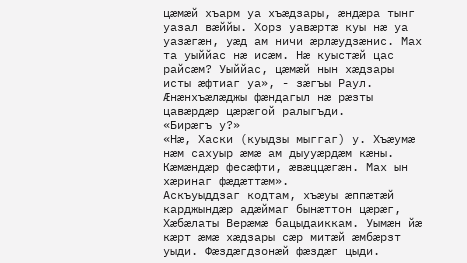цæмæй хъарм уа хъæдзары, æндæра тынг уазал вæййы. Хорз уавæртæ куы нæ уа уазæгæн, уæд ам ничи æрлæудзæнис. Мах та уыййас нæ исæм. Нæ куыстæй цас райсæм? Уыййас, цæмæй нын хæдзары исты æфтиаг уа», - зæгъы Раул.
Æнæнхъæлæджы фæндагыл нæ рæзты цавæрдæр цæрæгой ралыгъди.
«Бирæгъ у?»
«Нæ, Хаски (куыдзы мыггаг) у. Хъæумæ нæм сахуыр æмæ ам дыууæрдæм кæны. Кæмæндæр фесæфти, æвæццæгæн. Мах ын хæринаг фæдæттæм».
Аскъуыддзаг кодтам, хъæуы æппæтæй карджындæр адæймаг бынæттон цæрæг, Хæбæлаты Верæмæ бацыдаиккам. Уымæн йæ кæрт æмæ хæдзары сæр митæй æмбæрзт уыди. Фæздæгдзонæй фæздæг цыди.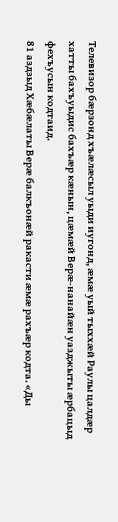Телевизор бæрзонд хъæлæсыл уыди иугонд, æмæ уый тыххæй Раулы цалдæр хатты бахъуыдис бахъæр кæнын, цæмæй Верæ-нанайæн уазджыты æрбацыд фехъусын кодтаид.
81 аздзыд Хæбæлаты Верæ балкъонæй ракасти æмæ рахъæр кодта. «Ды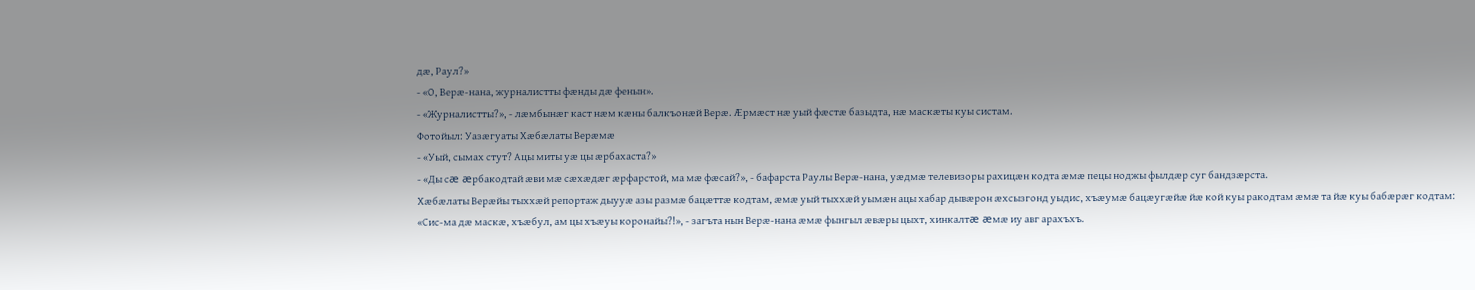дæ, Раул?»
- «О, Верæ-нана, журналистты фæнды дæ фенын».
- «Журналистты?», - лæмбынæг каст нæм кæны балкъонæй Верæ. Æрмæст нæ уый фæстæ базыдта, нæ маскæты куы систам.
Фотойыл: Уазæгуаты Хæбæлаты Верæмæ
- «Уый, сымах стут? Ацы миты уæ цы æрбахаста?»
- «Ды сæ æрбакодтай æви мæ сæхæдæг æрфарстой, ма мæ фæсай?», - бафарста Раулы Верæ-нана, уæдмæ телевизоры рахицæн кодта æмæ пецы ноджы фылдæр суг бандзæрста.
Хæбæлаты Верæйы тыххæй репортаж дыууæ азы размæ бацæттæ кодтам, æмæ уый тыххæй уымæн ацы хабар дывæрон æхсызгонд уыдис, хъæумæ бацæугæйæ йæ кой куы ракодтам æмæ та йæ куы бабæрæг кодтам:
«Сис-ма дæ маскæ, хъæбул, ам цы хъæуы коронайы?!», - загъта нын Верæ-нана æмæ фынгыл æвæры цыхт, хинкалтæ æмæ иу авг арахъхъ.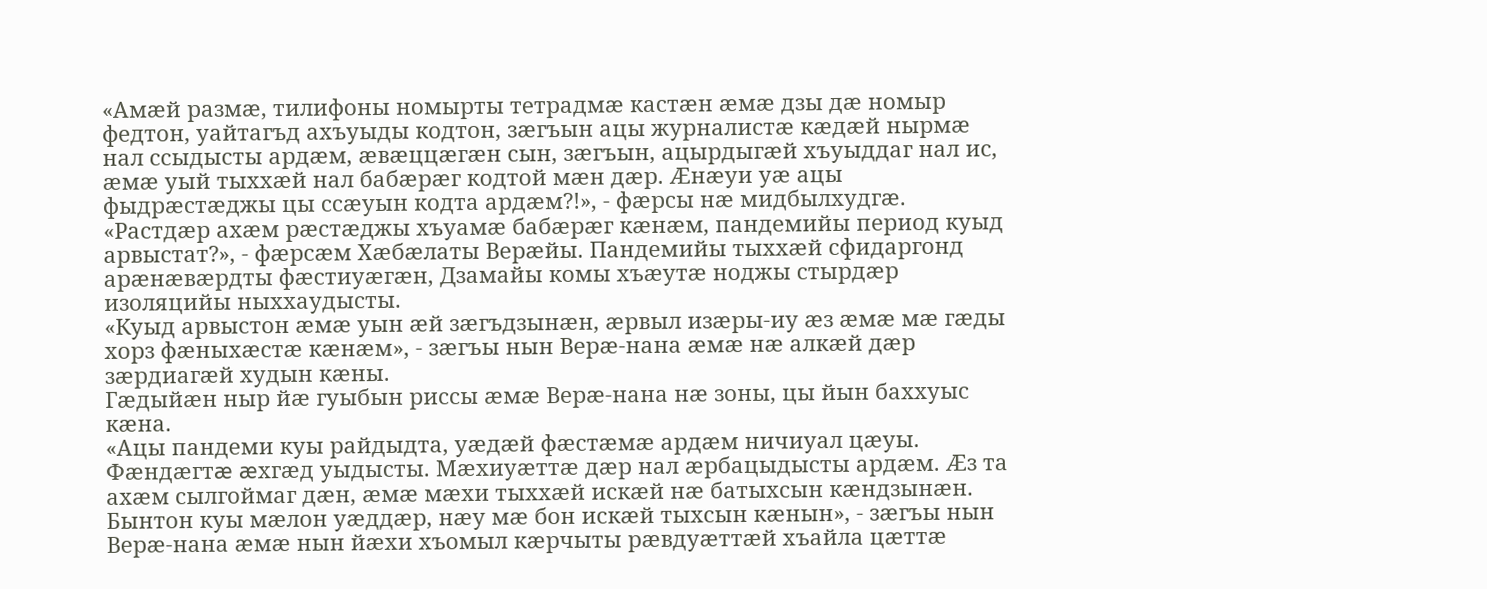«Амæй размæ, тилифоны номырты тетрадмæ кастæн æмæ дзы дæ номыр федтон, уайтагъд ахъуыды кодтон, зæгъын ацы журналистæ кæдæй нырмæ нал ссыдысты ардæм, æвæццæгæн сын, зæгъын, ацырдыгæй хъуыддаг нал ис, æмæ уый тыххæй нал бабæрæг кодтой мæн дæр. Æнæуи уæ ацы фыдрæстæджы цы ссæуын кодта ардæм?!», - фæрсы нæ мидбылхудгæ.
«Растдæр ахæм рæстæджы хъуамæ бабæрæг кæнæм, пандемийы период куыд арвыстат?», - фæрсæм Хæбæлаты Верæйы. Пандемийы тыххæй сфидаргонд арæнæвæрдты фæстиуæгæн, Дзамайы комы хъæутæ ноджы стырдæр изоляцийы ныххаудысты.
«Куыд арвыстон æмæ уын æй зæгъдзынæн, æрвыл изæры-иу æз æмæ мæ гæды хорз фæныхæстæ кæнæм», - зæгъы нын Верæ-нана æмæ нæ алкæй дæр зæрдиагæй худын кæны.
Гæдыйæн ныр йæ гуыбын риссы æмæ Верæ-нана нæ зоны, цы йын баххуыс кæна.
«Ацы пандеми куы райдыдта, уæдæй фæстæмæ ардæм ничиуал цæуы. Фæндæгтæ æхгæд уыдысты. Мæхиуæттæ дæр нал æрбацыдысты ардæм. Æз та ахæм сылгоймаг дæн, æмæ мæхи тыххæй искæй нæ батыхсын кæндзынæн. Бынтон куы мæлон уæддæр, нæу мæ бон искæй тыхсын кæнын», - зæгъы нын Верæ-нана æмæ нын йæхи хъомыл кæрчыты рæвдуæттæй хъайла цæттæ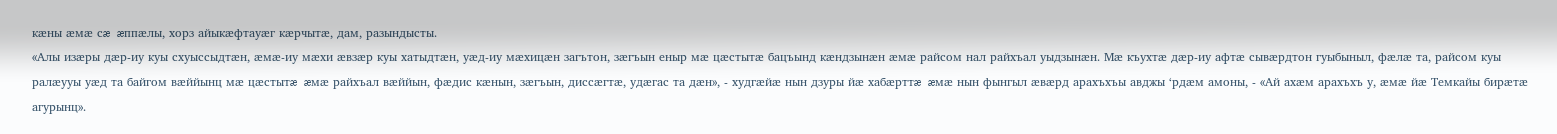кæны æмæ сæ æппæлы, хорз айыкæфтауæг кæрчытæ, дам, разындысты.
«Алы изæры дæр-иу куы схуыссыдтæн, æмæ-иу мæхи æвзæр куы хатыдтæн, уæд-иу мæхицæн загътон, зæгъын еныр мæ цæстытæ бацъынд кæндзынæн æмæ райсом нал райхъал уыдзынæн. Мæ къухтæ дæр-иу афтæ сывæрдтон гуыбыныл, фæлæ та, райсом куы ралæууы уæд та байгом вæййынц мæ цæстытæ æмæ райхъал вæййын, фæдис кæнын, зæгъын, диссæгтæ, удæгас та дæн», - худгæйæ нын дзуры йæ хабæрттæ æмæ нын фынгыл æвæрд арахъхъы авджы ‘рдæм амоны, - «Ай ахæм арахъхъ у, æмæ йæ Темкайы бирæтæ агурынц».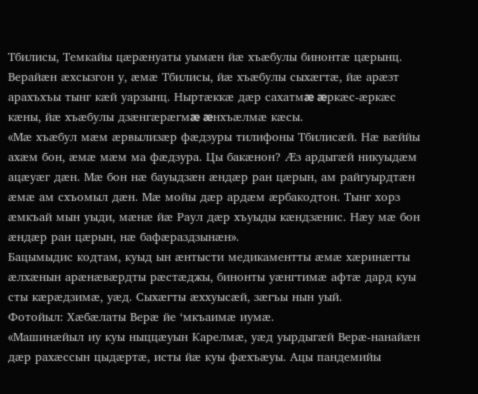Тбилисы, Темкайы цæрæнуаты уымæн йæ хъæбулы бинонтæ цæрынц. Верайæн æхсызгон у, æмæ Тбилисы, йæ хъæбулы сыхæгтæ, йæ арæзт арахъхъы тынг кæй уарзынц. Ныртæккæ дæр сахатмæ æркæс-æркæс кæны, йæ хъæбулы дзæнгæрæгмæ æнхъæлмæ кæсы.
«Мæ хъæбул мæм æрвылизæр фæдзуры тилифоны Тбилисæй. Нæ вæййы ахæм бон, æмæ мæм ма фæдзура. Цы бакæнон? Æз ардыгæй никуыдæм ацæуæг дæн. Мæ бон нæ бауыдзæн æндæр ран цæрын, ам райгуырдтæн æмæ ам схъомыл дæн. Мæ мойы дæр ардæм æрбакодтон. Тынг хорз æмкъай мын уыди, мæнæ йæ Раул дæр хъуыды кæндзæнис. Нæу мæ бон æндæр ран цæрын, нæ бафæраздзынæн».
Бацымыдис кодтам, куыд ын æнтысти медикаментты æмæ хæринæгты æлхæнын арæнæвæрдты рæстæджы, бинонты уæнгтимæ афтæ дард куы сты кæрæдзимæ, уæд. Сыхæгты æххуысæй, зæгъы нын уый.
Фотойыл: Хæбæлаты Верæ йе ‘мкъаимæ иумæ.
«Машинæйыл иу куы ныццæуын Карелмæ, уæд уырдыгæй Верæ-нанайæн дæр рахæссын цыдæртæ, исты йæ куы фæхъæуы. Ацы пандемийы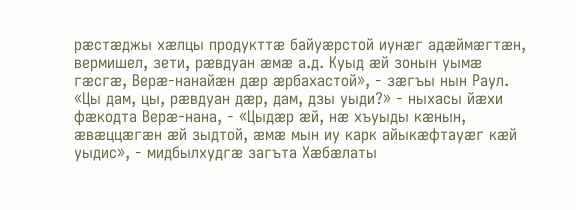рæстæджы хæлцы продукттæ байуæрстой иунæг адæймæгтæн, вермишел, зети, рæвдуан æмæ а.д. Куыд æй зонын уымæ гæсгæ, Верæ-нанайæн дæр æрбахастой», - зæгъы нын Раул.
«Цы дам, цы, рæвдуан дæр, дам, дзы уыди?» - ныхасы йæхи фæкодта Верæ-нана, - «Цыдæр æй, нæ хъуыды кæнын, æвæццæгæн æй зыдтой, æмæ мын иу карк айыкæфтауæг кæй уыдис», - мидбылхудгæ загъта Хæбæлаты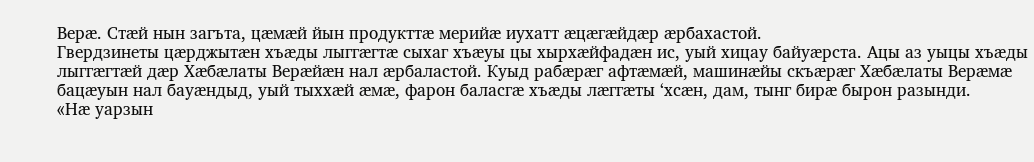Верæ. Стæй нын загъта, цæмæй йын продукттæ мерийæ иухатт æцæгæйдæр æрбахастой.
Гвердзинеты цæрджытæн хъæды лыггæгтæ сыхаг хъæуы цы хырхæйфадæн ис, уый хицау байуæрста. Ацы аз уыцы хъæды лыггæгтæй дæр Хæбæлаты Верæйæн нал æрбаластой. Куыд рабæрæг афтæмæй, машинæйы скъæрæг Хæбæлаты Верæмæ бацæуын нал бауæндыд, уый тыххæй æмæ, фарон баласгæ хъæды лæггæты ‘хсæн, дам, тынг бирæ бырон разынди.
«Нæ уарзын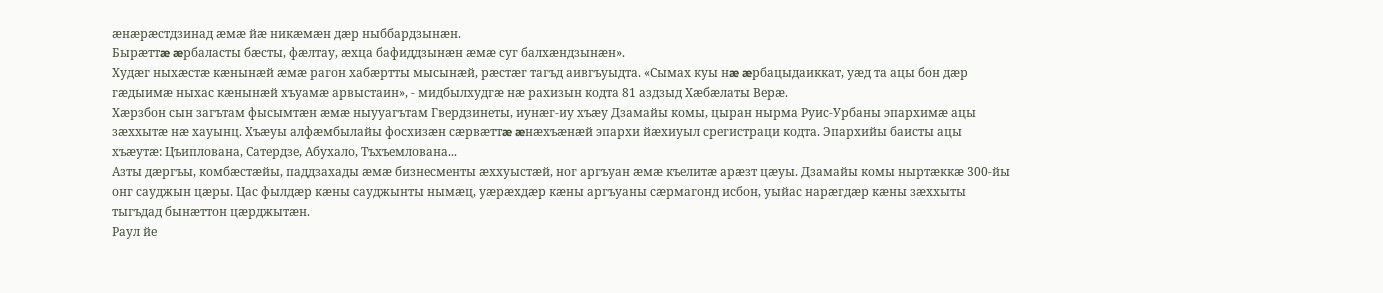æнæрæстдзинад æмæ йæ никæмæн дæр ныббардзынæн.
Бырæттæ æрбаласты бæсты, фæлтау, æхца бафиддзынæн æмæ суг балхæндзынæн».
Худæг ныхæстæ кæнынæй æмæ рагон хабæртты мысынæй, рæстæг тагъд аивгъуыдта. «Сымах куы нæ æрбацыдаиккат, уæд та ацы бон дæр гæдыимæ ныхас кæнынæй хъуамæ арвыстаин», - мидбылхудгæ нæ рахизын кодта 81 аздзыд Хæбæлаты Верæ.
Хæрзбон сын загътам фысымтæн æмæ ныууагътам Гвердзинеты, иунæг-иу хъæу Дзамайы комы, цыран нырма Руис-Урбаны эпархимæ ацы зæххытæ нæ хауынц. Хъæуы алфæмбылайы фосхизæн сæрвæттæ æнæхъæнæй эпархи йæхиуыл срегистраци кодта. Эпархийы баисты ацы хъæутæ: Цъиплована, Сатердзе, Абухало, Тъхъемлована...
Азты дæргъы, комбæстæйы, паддзахады æмæ бизнесменты æххуыстæй, ног аргъуан æмæ къелитæ арæзт цæуы. Дзамайы комы ныртæккæ 300-йы онг сауджын цæры. Цас фылдæр кæны сауджынты нымæц, уæрæхдæр кæны аргъуаны сæрмагонд исбон, уыйас нарæгдæр кæны зæххыты тыгъдад бынæттон цæрджытæн.
Раул йе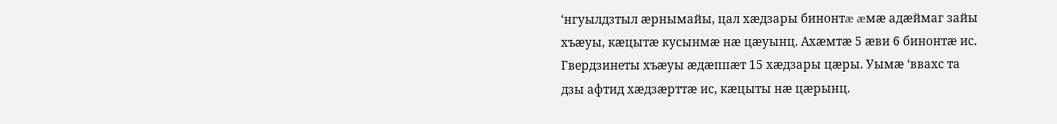‘нгуылдзтыл æрнымайы, цал хæдзары бинонтæ æмæ адæймаг зайы хъæуы, кæцытæ кусынмæ нæ цæуынц. Ахæмтæ 5 æви 6 бинонтæ ис. Гвердзинеты хъæуы æдæппæт 15 хæдзары цæры. Уымæ ‘ввахс та дзы афтид хæдзæрттæ ис, кæцыты нæ цæрынц.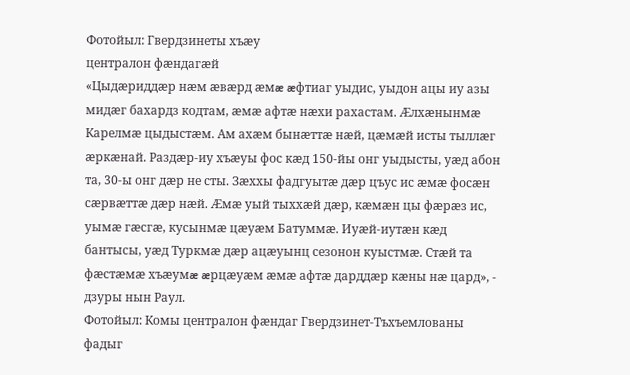Фотойыл: Гвердзинеты хъæу
централон фæндагæй
«Цыдæриддæр нæм æвæрд æмæ æфтиаг уыдис, уыдон ацы иу азы мидæг бахардз кодтам, æмæ афтæ нæхи рахастам. Æлхæнынмæ Карелмæ цыдыстæм. Ам ахæм бынæттæ нæй, цæмæй исты тыллæг æркæнай. Раздæр-иу хъæуы фос кæд 150-йы онг уыдысты, уæд абон та, 30-ы онг дæр не сты. Зæххы фадгуытæ дæр цъус ис æмæ фосæн сæрвæттæ дæр нæй. Æмæ уый тыххæй дæр, кæмæн цы фæрæз ис, уымæ гæсгæ, кусынмæ цæуæм Батуммæ. Иуæй-иутæн кæд бантысы, уæд Туркмæ дæр ацæуынц сезонон куыстмæ. Стæй та фæстæмæ хъæумæ æрцæуæм æмæ афтæ дарддæр кæны нæ цард», - дзуры нын Раул.
Фотойыл: Комы централон фæндаг Гвердзинет-Тъхъемлованы фадыг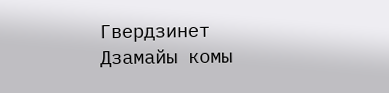Гвердзинет Дзамайы комы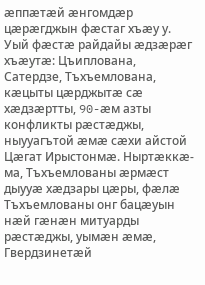æппæтæй æнгомдæр цæрæгджын фæстаг хъæу у.
Уый фæстæ райдайы æдзæрæг хъæутæ: Цъиплована, Сатердзе, Тъхъемлована, кæцыты цæрджытæ сæ хæдзæртты, 90-æм азты конфликты рæстæджы, ныууагътой æмæ сæхи айстой Цæгат Ирыстонмæ. Ныртæккæ-ма, Тъхъемлованы æрмæст дыууæ хæдзары цæры, фæлæ Тъхъемлованы онг бацæуын нæй гæнæн митуарды рæстæджы, уымæн æмæ, Гвердзинетæй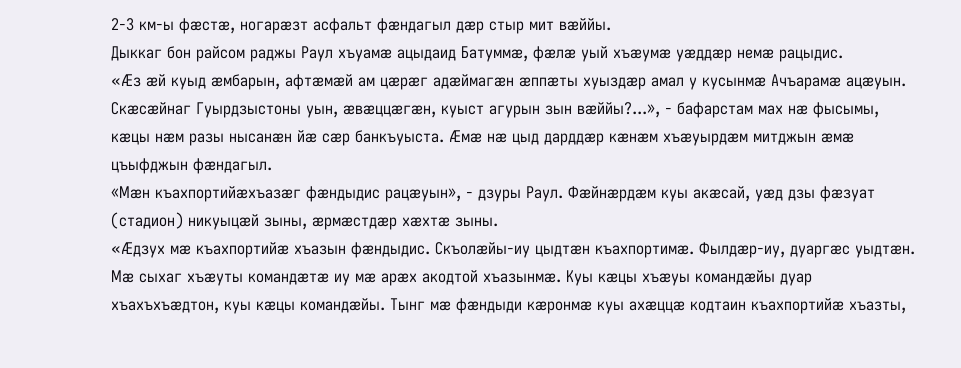2-3 км-ы фæстæ, ногарæзт асфальт фæндагыл дæр стыр мит вæййы.
Дыккаг бон райсом раджы Раул хъуамæ ацыдаид Батуммæ, фæлæ уый хъæумæ уæддæр немæ рацыдис.
«Æз æй куыд æмбарын, афтæмæй ам цæрæг адæймагæн æппæты хуыздæр амал у кусынмæ Ачъарамæ ацæуын. Скæсæйнаг Гуырдзыстоны уын, æвæццæгæн, куыст агурын зын вæййы?...», - бафарстам мах нæ фысымы, кæцы нæм разы нысанæн йæ сæр банкъуыста. Æмæ нæ цыд дарддæр кæнæм хъæуырдæм митджын æмæ цъыфджын фæндагыл.
«Мæн къахпортийæхъазæг фæндыдис рацæуын», - дзуры Раул. Фæйнæрдæм куы акæсай, уæд дзы фæзуат (стадион) никуыцæй зыны, æрмæстдæр хæхтæ зыны.
«Æдзух мæ къахпортийæ хъазын фæндыдис. Скъолæйы-иу цыдтæн къахпортимæ. Фылдæр-иу, дуаргæс уыдтæн. Мæ сыхаг хъæуты командæтæ иу мæ арæх акодтой хъазынмæ. Куы кæцы хъæуы командæйы дуар хъахъхъæдтон, куы кæцы командæйы. Тынг мæ фæндыди кæронмæ куы ахæццæ кодтаин къахпортийæ хъазты,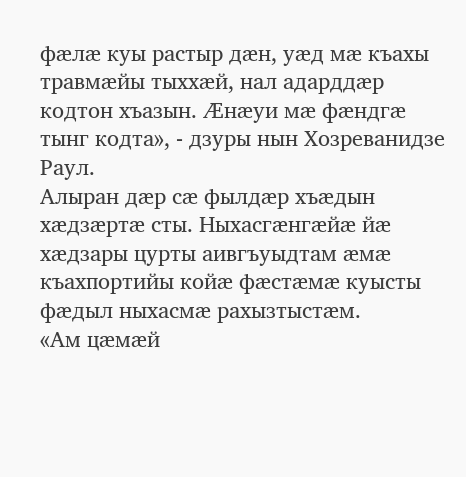фæлæ куы растыр дæн, уæд мæ къахы травмæйы тыххæй, нал адарддæр кодтон хъазын. Æнæуи мæ фæндгæ тынг кодта», - дзуры нын Хозреванидзе Раул.
Алыран дæр сæ фылдæр хъæдын хæдзæртæ сты. Ныхасгæнгæйæ йæ хæдзары цурты аивгъуыдтам æмæ къахпортийы койæ фæстæмæ куысты фæдыл ныхасмæ рахызтыстæм.
«Ам цæмæй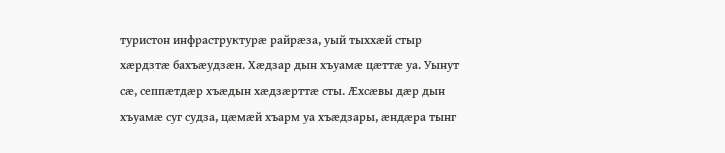туристон инфраструктурæ райрæза, уый тыххæй стыр хæрдзтæ бахъæудзæн. Хæдзар дын хъуамæ цæттæ уа. Уынут сæ, сеппæтдæр хъæдын хæдзæрттæ сты. Æхсæвы дæр дын хъуамæ суг судза, цæмæй хъарм уа хъæдзары, æндæра тынг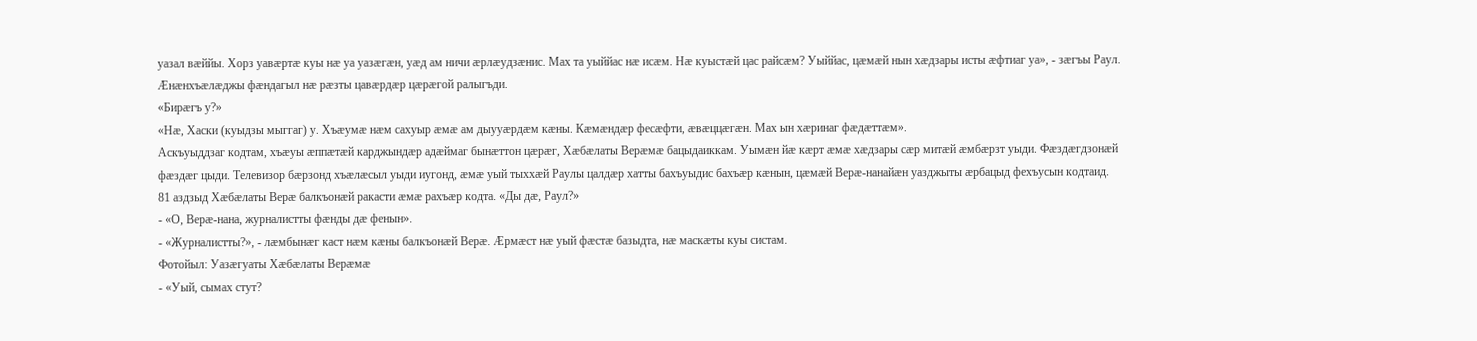уазал вæййы. Хорз уавæртæ куы нæ уа уазæгæн, уæд ам ничи æрлæудзæнис. Мах та уыййас нæ исæм. Нæ куыстæй цас райсæм? Уыййас, цæмæй нын хæдзары исты æфтиаг уа», - зæгъы Раул.
Æнæнхъæлæджы фæндагыл нæ рæзты цавæрдæр цæрæгой ралыгъди.
«Бирæгъ у?»
«Нæ, Хаски (куыдзы мыггаг) у. Хъæумæ нæм сахуыр æмæ ам дыууæрдæм кæны. Кæмæндæр фесæфти, æвæццæгæн. Мах ын хæринаг фæдæттæм».
Аскъуыддзаг кодтам, хъæуы æппæтæй карджындæр адæймаг бынæттон цæрæг, Хæбæлаты Верæмæ бацыдаиккам. Уымæн йæ кæрт æмæ хæдзары сæр митæй æмбæрзт уыди. Фæздæгдзонæй фæздæг цыди. Телевизор бæрзонд хъæлæсыл уыди иугонд, æмæ уый тыххæй Раулы цалдæр хатты бахъуыдис бахъæр кæнын, цæмæй Верæ-нанайæн уазджыты æрбацыд фехъусын кодтаид.
81 аздзыд Хæбæлаты Верæ балкъонæй ракасти æмæ рахъæр кодта. «Ды дæ, Раул?»
- «О, Верæ-нана, журналистты фæнды дæ фенын».
- «Журналистты?», - лæмбынæг каст нæм кæны балкъонæй Верæ. Æрмæст нæ уый фæстæ базыдта, нæ маскæты куы систам.
Фотойыл: Уазæгуаты Хæбæлаты Верæмæ
- «Уый, сымах стут?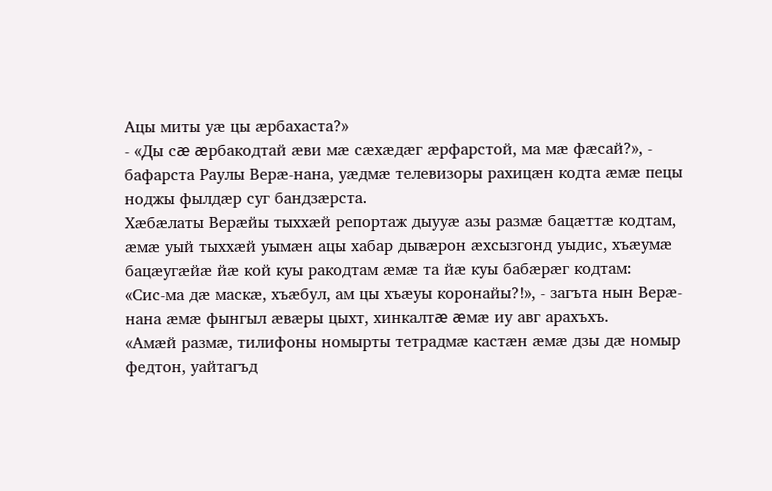Ацы миты уæ цы æрбахаста?»
- «Ды сæ æрбакодтай æви мæ сæхæдæг æрфарстой, ма мæ фæсай?», - бафарста Раулы Верæ-нана, уæдмæ телевизоры рахицæн кодта æмæ пецы ноджы фылдæр суг бандзæрста.
Хæбæлаты Верæйы тыххæй репортаж дыууæ азы размæ бацæттæ кодтам, æмæ уый тыххæй уымæн ацы хабар дывæрон æхсызгонд уыдис, хъæумæ бацæугæйæ йæ кой куы ракодтам æмæ та йæ куы бабæрæг кодтам:
«Сис-ма дæ маскæ, хъæбул, ам цы хъæуы коронайы?!», - загъта нын Верæ-нана æмæ фынгыл æвæры цыхт, хинкалтæ æмæ иу авг арахъхъ.
«Амæй размæ, тилифоны номырты тетрадмæ кастæн æмæ дзы дæ номыр федтон, уайтагъд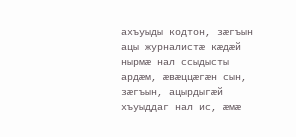ахъуыды кодтон, зæгъын ацы журналистæ кæдæй нырмæ нал ссыдысты ардæм, æвæццæгæн сын, зæгъын, ацырдыгæй хъуыддаг нал ис, æмæ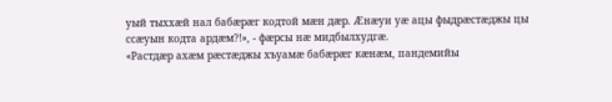уый тыххæй нал бабæрæг кодтой мæн дæр. Æнæуи уæ ацы фыдрæстæджы цы ссæуын кодта ардæм?!», - фæрсы нæ мидбылхудгæ.
«Растдæр ахæм рæстæджы хъуамæ бабæрæг кæнæм, пандемийы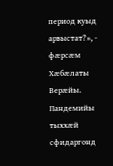период куыд арвыстат?», - фæрсæм Хæбæлаты Верæйы. Пандемийы тыххæй сфидаргонд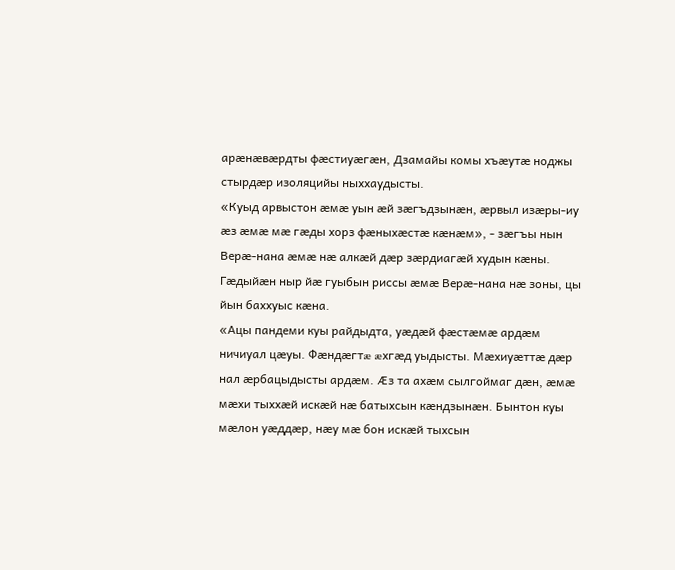арæнæвæрдты фæстиуæгæн, Дзамайы комы хъæутæ ноджы стырдæр изоляцийы ныххаудысты.
«Куыд арвыстон æмæ уын æй зæгъдзынæн, æрвыл изæры-иу æз æмæ мæ гæды хорз фæныхæстæ кæнæм», - зæгъы нын Верæ-нана æмæ нæ алкæй дæр зæрдиагæй худын кæны.
Гæдыйæн ныр йæ гуыбын риссы æмæ Верæ-нана нæ зоны, цы йын баххуыс кæна.
«Ацы пандеми куы райдыдта, уæдæй фæстæмæ ардæм ничиуал цæуы. Фæндæгтæ æхгæд уыдысты. Мæхиуæттæ дæр нал æрбацыдысты ардæм. Æз та ахæм сылгоймаг дæн, æмæ мæхи тыххæй искæй нæ батыхсын кæндзынæн. Бынтон куы мæлон уæддæр, нæу мæ бон искæй тыхсын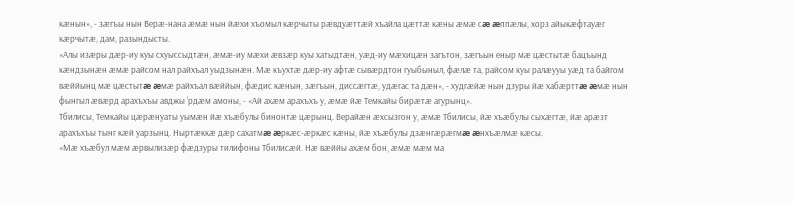кæнын», - зæгъы нын Верæ-нана æмæ нын йæхи хъомыл кæрчыты рæвдуæттæй хъайла цæттæ кæны æмæ сæ æппæлы, хорз айыкæфтауæг кæрчытæ, дам, разындысты.
«Алы изæры дæр-иу куы схуыссыдтæн, æмæ-иу мæхи æвзæр куы хатыдтæн, уæд-иу мæхицæн загътон, зæгъын еныр мæ цæстытæ бацъынд кæндзынæн æмæ райсом нал райхъал уыдзынæн. Мæ къухтæ дæр-иу афтæ сывæрдтон гуыбыныл, фæлæ та, райсом куы ралæууы уæд та байгом вæййынц мæ цæстытæ æмæ райхъал вæййын, фæдис кæнын, зæгъын, диссæгтæ, удæгас та дæн», - худгæйæ нын дзуры йæ хабæрттæ æмæ нын фынгыл æвæрд арахъхъы авджы ‘рдæм амоны, - «Ай ахæм арахъхъ у, æмæ йæ Темкайы бирæтæ агурынц».
Тбилисы, Темкайы цæрæнуаты уымæн йæ хъæбулы бинонтæ цæрынц. Верайæн æхсызгон у, æмæ Тбилисы, йæ хъæбулы сыхæгтæ, йæ арæзт арахъхъы тынг кæй уарзынц. Ныртæккæ дæр сахатмæ æркæс-æркæс кæны, йæ хъæбулы дзæнгæрæгмæ æнхъæлмæ кæсы.
«Мæ хъæбул мæм æрвылизæр фæдзуры тилифоны Тбилисæй. Нæ вæййы ахæм бон, æмæ мæм ма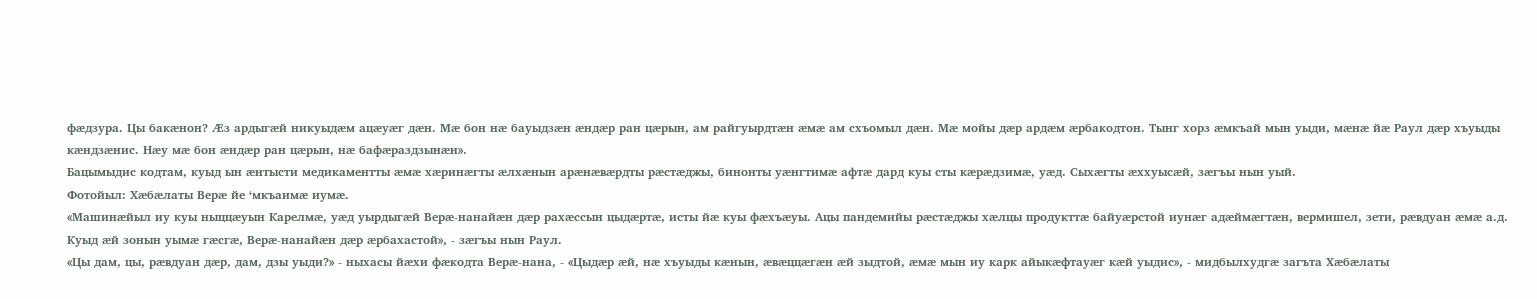фæдзура. Цы бакæнон? Æз ардыгæй никуыдæм ацæуæг дæн. Мæ бон нæ бауыдзæн æндæр ран цæрын, ам райгуырдтæн æмæ ам схъомыл дæн. Мæ мойы дæр ардæм æрбакодтон. Тынг хорз æмкъай мын уыди, мæнæ йæ Раул дæр хъуыды кæндзæнис. Нæу мæ бон æндæр ран цæрын, нæ бафæраздзынæн».
Бацымыдис кодтам, куыд ын æнтысти медикаментты æмæ хæринæгты æлхæнын арæнæвæрдты рæстæджы, бинонты уæнгтимæ афтæ дард куы сты кæрæдзимæ, уæд. Сыхæгты æххуысæй, зæгъы нын уый.
Фотойыл: Хæбæлаты Верæ йе ‘мкъаимæ иумæ.
«Машинæйыл иу куы ныццæуын Карелмæ, уæд уырдыгæй Верæ-нанайæн дæр рахæссын цыдæртæ, исты йæ куы фæхъæуы. Ацы пандемийы рæстæджы хæлцы продукттæ байуæрстой иунæг адæймæгтæн, вермишел, зети, рæвдуан æмæ а.д. Куыд æй зонын уымæ гæсгæ, Верæ-нанайæн дæр æрбахастой», - зæгъы нын Раул.
«Цы дам, цы, рæвдуан дæр, дам, дзы уыди?» - ныхасы йæхи фæкодта Верæ-нана, - «Цыдæр æй, нæ хъуыды кæнын, æвæццæгæн æй зыдтой, æмæ мын иу карк айыкæфтауæг кæй уыдис», - мидбылхудгæ загъта Хæбæлаты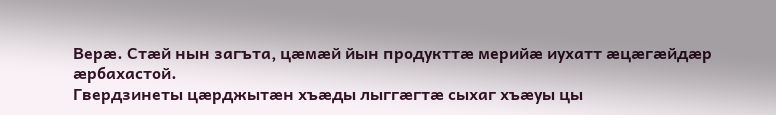Верæ. Стæй нын загъта, цæмæй йын продукттæ мерийæ иухатт æцæгæйдæр æрбахастой.
Гвердзинеты цæрджытæн хъæды лыггæгтæ сыхаг хъæуы цы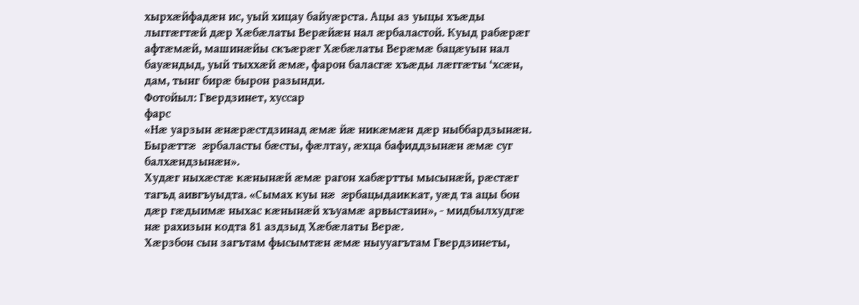хырхæйфадæн ис, уый хицау байуæрста. Ацы аз уыцы хъæды лыггæгтæй дæр Хæбæлаты Верæйæн нал æрбаластой. Куыд рабæрæг афтæмæй, машинæйы скъæрæг Хæбæлаты Верæмæ бацæуын нал бауæндыд, уый тыххæй æмæ, фарон баласгæ хъæды лæггæты ‘хсæн, дам, тынг бирæ бырон разынди.
Фотойыл: Гвердзинет, хуссар
фарс
«Нæ уарзын æнæрæстдзинад æмæ йæ никæмæн дæр ныббардзынæн.
Бырæттæ æрбаласты бæсты, фæлтау, æхца бафиддзынæн æмæ суг балхæндзынæн».
Худæг ныхæстæ кæнынæй æмæ рагон хабæртты мысынæй, рæстæг тагъд аивгъуыдта. «Сымах куы нæ æрбацыдаиккат, уæд та ацы бон дæр гæдыимæ ныхас кæнынæй хъуамæ арвыстаин», - мидбылхудгæ нæ рахизын кодта 81 аздзыд Хæбæлаты Верæ.
Хæрзбон сын загътам фысымтæн æмæ ныууагътам Гвердзинеты,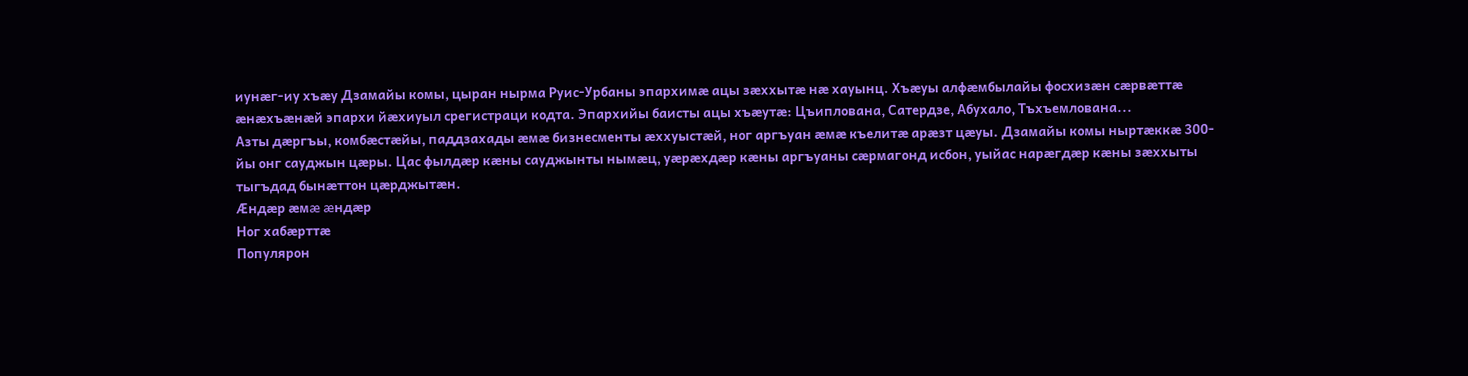иунæг-иу хъæу Дзамайы комы, цыран нырма Руис-Урбаны эпархимæ ацы зæххытæ нæ хауынц. Хъæуы алфæмбылайы фосхизæн сæрвæттæ æнæхъæнæй эпархи йæхиуыл срегистраци кодта. Эпархийы баисты ацы хъæутæ: Цъиплована, Сатердзе, Абухало, Тъхъемлована...
Азты дæргъы, комбæстæйы, паддзахады æмæ бизнесменты æххуыстæй, ног аргъуан æмæ къелитæ арæзт цæуы. Дзамайы комы ныртæккæ 300-йы онг сауджын цæры. Цас фылдæр кæны сауджынты нымæц, уæрæхдæр кæны аргъуаны сæрмагонд исбон, уыйас нарæгдæр кæны зæххыты тыгъдад бынæттон цæрджытæн.
Æндæр æмæ æндæр
Ног хабæрттæ
Популярон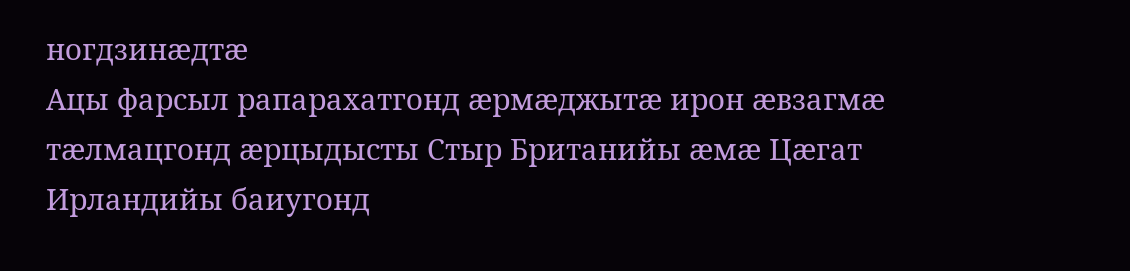ногдзинæдтæ
Ацы фарсыл рапарахатгонд æрмæджытæ ирон æвзагмæ тæлмацгонд æрцыдысты Стыр Британийы æмæ Цæгат Ирландийы баиугонд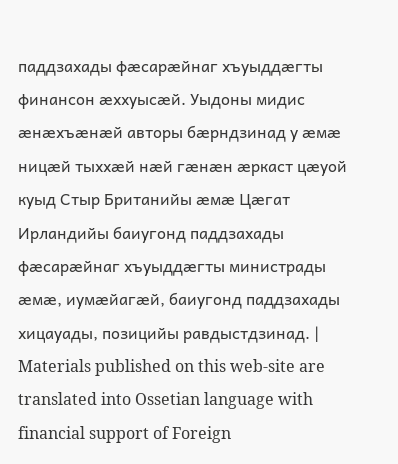паддзахады фæсарæйнаг хъуыддæгты финансон æххуысæй. Уыдоны мидис æнæхъæнæй авторы бæрндзинад у æмæ ницæй тыххæй нæй гæнæн æркаст цæуой куыд Стыр Британийы æмæ Цæгат Ирландийы баиугонд паддзахады фæсарæйнаг хъуыддæгты министрады æмæ, иумæйагæй, баиугонд паддзахады хицауады, позицийы равдыстдзинад. |
Materials published on this web-site are translated into Ossetian language with financial support of Foreign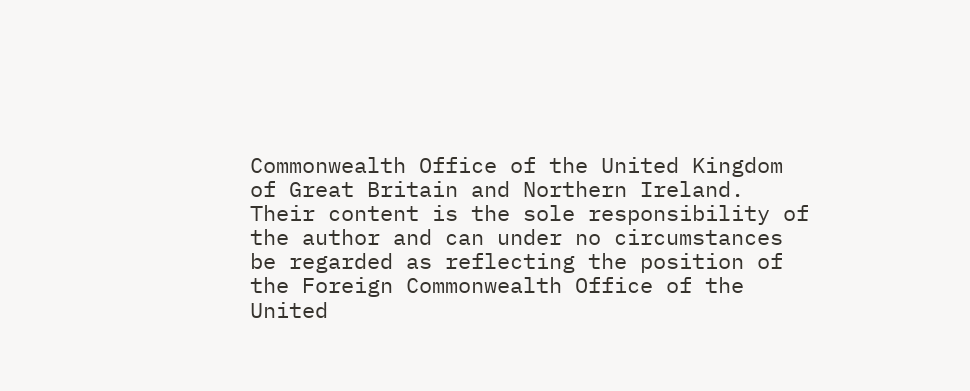Commonwealth Office of the United Kingdom of Great Britain and Northern Ireland. Their content is the sole responsibility of the author and can under no circumstances be regarded as reflecting the position of the Foreign Commonwealth Office of the United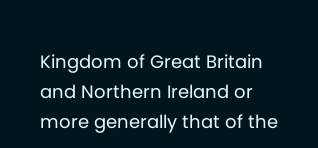Kingdom of Great Britain and Northern Ireland or more generally that of the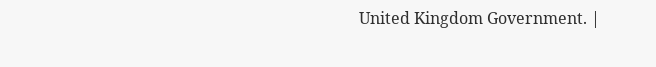United Kingdom Government. |